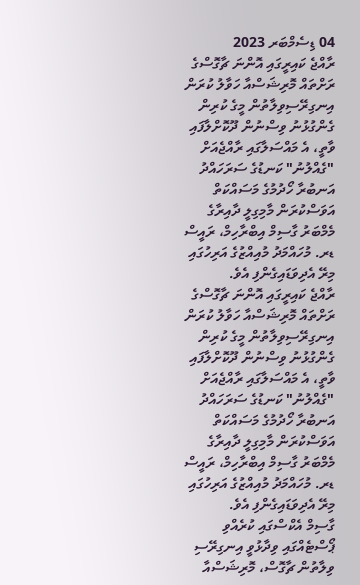04 ޑިސެމްބަރ 2023
ރާއްޖެ ކައިރީގައި އޮންނަ ޗާގޮސްގެ ރަށްތައް މޮރިޝަސްއާ ހަވާލު ކުރަން އިނގިރޭސިވިލާތުން މީގެ ކުރިން ގެންގުޅުނު ވިސްނުން ދޫކޮށްލާފައި ވާތީ، އެ މައްސަލާގައި ރާއްޖެއަށް "ގެއްލުނު" ކަނޑުގެ ސަރަހައްދު އަނބުރާ ހޯދުމުގެ މަސައްކަތް އަވަސްކުރަން މާމިގިލީ ދާއިރާގެ މެމްބަރު ގާސިމް އިބްރާހިމް، ރައީސް ޑރ. މުހައްމަދު މުއިއްޒުގެ އަރިހުގައި މިރޭ އެދިވަޑައިގެންފި އެވެ.
ރާއްޖެ ކައިރީގައި އޮންނަ ޗާގޮސްގެ ރަށްތައް މޮރިޝަސްއާ ހަވާލު ކުރަން އިނގިރޭސިވިލާތުން މީގެ ކުރިން ގެންގުޅުނު ވިސްނުން ދޫކޮށްލާފައި ވާތީ، އެ މައްސަލާގައި ރާއްޖެއަށް "ގެއްލުނު" ކަނޑުގެ ސަރަހައްދު އަނބުރާ ހޯދުމުގެ މަސައްކަތް އަވަސްކުރަން މާމިގިލީ ދާއިރާގެ މެމްބަރު ގާސިމް އިބްރާހިމް، ރައީސް ޑރ. މުހައްމަދު މުއިއްޒުގެ އަރިހުގައި މިރޭ އެދިވަޑައިގެންފި އެވެ.
ގާސިމް އެކްސްގައި ކުރެއްވި ޕޯސްޓެއްގައި ވިދާޅުވީ އިނގިރޭސި ވިލާތުން ޗާގޮސް، މޮރިޝަސްއާ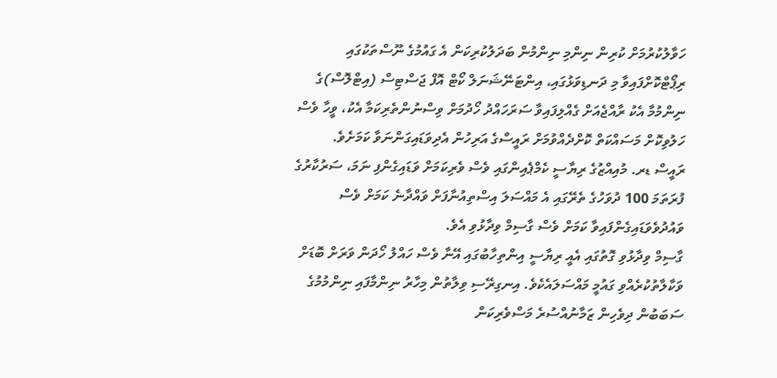ހަވާލުކުރުމަށް ކުރިން ނިންމި ނިންމުން ބަދަލުކުރިކަން އެ ގައުމުގެ ނޫސްތަކުގައި ރިޕޯޓްކޮށްފައިވާ މި ދަނޑިވަޅުގައި، އިންޓަނޭޝަނަލް ކޯޓް އޮފް ޖަސްޓިސް (އިޓްލޮސް)ގެ ނިންމުމާ އެކު ރާއްޖެއަށް ގެއްލިފައިވާ ސަރަހައްދު ހޯދުމަށް ވިސްނުންތެރިކަމާ އެކު، ވީހާ ވެސް ހަލުވިކޮށް މަސައްކަތް ކޮށްދެއްވުމަށް ރައީސްގެ އަރިހުން އެދިވަޑައިގަންނަވާ ކަމަށެވެ.
ރައީސް ޑރ. މުއިއްޒުގެ ރިޔާސީ ކެމްޕެއިންގައި ވެސް ވެރިކަމަށް ވަޑައިގެންފި ނަމަ، ސަރުކާރުގެ ފުރަތަމަ 100 ދުވަހުގެ ތެރޭގައި އެ މައްސަލަ އިސްތިއުނާފަށް ވައްދާނެ ކަމަށް ވެސް ވައުދުވެވަޑައިގެންފައިވާ ކަމަށް ވެސް ގާސިމް ވިދާޅުވި އެވެ.
ގާސިމް ވިދާޅުވި ގޮތުގައި އެއީ ރިޔާސީ އިންތިހާބުގައި އޭނާ ވެސް ހައްލު ހޯދަން ވަރަށް ބޮޑަށް ވަކާލާތުކުރެއްވި ގައުމީ މައްސަލައެކެވެ. އިނގިރޭސި ވިލާތުން މިހާރު ނިންމާފައި ނިންމުމުގެ ސަބަބުން ދިވެހިން ޒަމާނުއްސުރެ މަސްވެރިކަން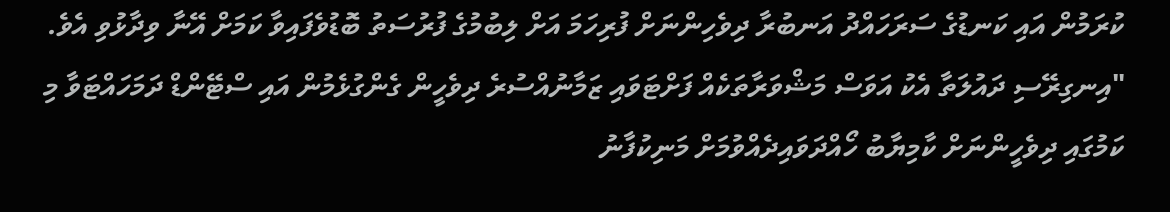ކުރަމުން އައި ކަނޑުގެ ސަރަހައްދު އަނބުރާ ދިވެހިންނަށް ފުރިހަމަ އަށް ލިބުމުގެ ފުރުސަތު ބޮޑުވެފައިވާ ކަމަށް އޭނާ ވިދާޅުވި އެވެ.
"އިނގިރޭސި ދައުލަތާ އެކު އަވަސް މަޝްވަރާތަކެއް ފަށްޓަވައި ޒަމާނުއްސުރެ ދިވެހީން ގެންގުޅެމުން އައި ސްޓޭންޑް ދަމަހައްޓަވާ މި ކަމުގައި ދިވެހީންނަށް ކާމިޔާބު ހޯއްދަވައިދެއްވުމަށް މަނިކުފާނު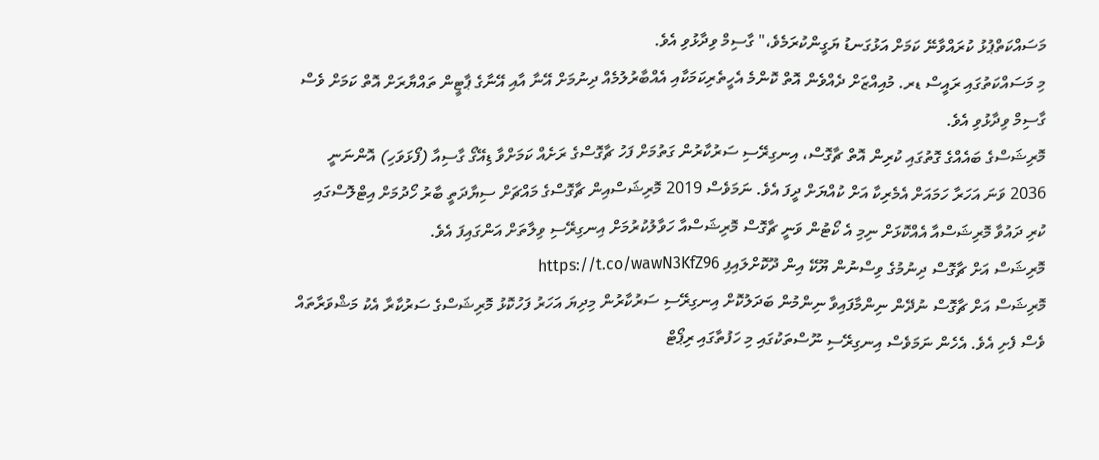މަސައްކަތްޕުޅު ކުރައްވާނޭ ކަމަށް އަޅުގަނޑު ޔަގީންކުރަމެވެ،" ގާސިމް ވިދާޅުވި އެވެ.
މި މަސައްކަތުގައި ރައީސް ޑރ. މުއިއްޒަށް ދެއްވެން އޮތް ކޮންމެ އެހީތެރިކަމަކާއި އެއްބާރުލުމެއް ދިނުމަށް އޭނާ އާއި އޭނާގެ ޕާޓީން ތައްޔާރަށް އޮތް ކަމަށް ވެސް ގާސިމް ވިދާޅުވި އެވެ.
މޮރިޝަސްގެ ބައެއްގެ ގޮތުގައި ކުރިން އޮތް ޗާގޮސް، އިނގިރޭސި ސަރުކާރުން ގަތުމަށް ފަހު ޗާގޮސްގެ ރަށެއް ކަމަށްވާ ޑިއޭގޯ ގާސިއާ (ފޯޅަވަހި) އޮންނަނީ 2036 ވަނަ އަހަރާ ހަމައަށް އެމެރިކާ އަށް ކުއްޔަށް ދީފަ އެވެ. ނަމަވެސް 2019 މޮރިޝަސްއިން ޗާގޮސްގެ މައްޗަށް ސިޔާދަތީ ބާރު ހޯދުމަށް އިޓްލޮސްގައި ކުރި ދައުވާ މޮރިޝަސްއާ އެއްކޮޅަށް ނިމި އެ ކޯޓުން ވަނީ ޗާގޮސް މޮރިޝަސްއާ ހަވާލުކުރުމަށް އިނގިރޭސި ވިލާތަށް އަންގައިފަ އެވެ.
މޮރިޝަސް އަށް ޗާގޮސް ދިނުމުގެ ވިސްނުން ޔޫކޭ އިން ދޫކޮށްލައިފި https://t.co/wawN3KfZ96
މޮރިޝަސް އަށް ޗާގޮސް ނުދޭން ނިންމާފައިވާ ނިންމުން ބަދަލުކޮށް އިނގިރޭސި ސަރުކާރުން މިދިޔަ އަހަރު ފަހުކޮޅު މޮރިޝަސްގެ ސަރުކާރާ އެކު މަޝްވަރާތައް ވެސް ފެށި އެވެ. އެހެން ނަމަވެސް އިނގިރޭސި ނޫސްތަކުގައި މި ހަފުތާގައި ރިޕޯޓް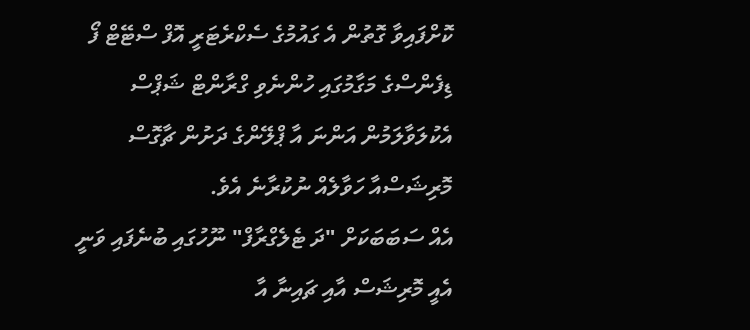ކޮށްފައިވާ ގޮތުން އެ ގައުމުގެ ސެކްރެޓަރީ އޮފް ސްޓޭޓް ފޯ ޑިފެންސްގެ މަގާމުގައި ހުންނެވި ގްރާންޓް ޝަޕްސް އެކުލަވާލަމުން އަންނަ އާ ޕްލޭންގެ ދަށުން ޗާގޮސް މޮރިޝަސްއާ ހަވާލެއް ނުކުރާނެ އެވެ.
އެއް ސަބަބަކަށް "ދަ ޓެލެގްރާފް" ނޫހުގައި ބުނެފައި ވަނީ އެއީ މޮރިޝަސް އާއި ޗައިނާ އާ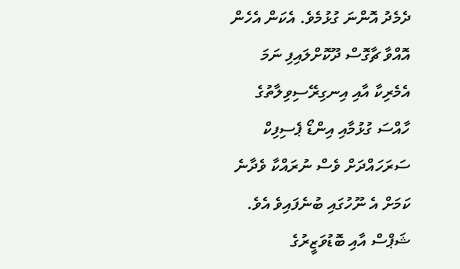ދެމެދު އޮންނަ ގުޅުމެވެ. އެކަން އެހެން އޮއްވާ ޗާގޮސް ދޫކޮށްލައިފި ނަމަ އެމެރިކާ އާއި އިނގިރޭސިވިލާތުގެ ހާއްސަ ގުޅުމާއި އިންޑޯ ޕެސިފިކް ސަރަހައްދަށް ވެސް ނުރައްކާ ވެދާނެ ކަމަށް އެ ނޫހުގައި ބުނެފައިވެ އެވެ.
ޝަޕްސް އާއި ބޮޑުވަޒީރުގެ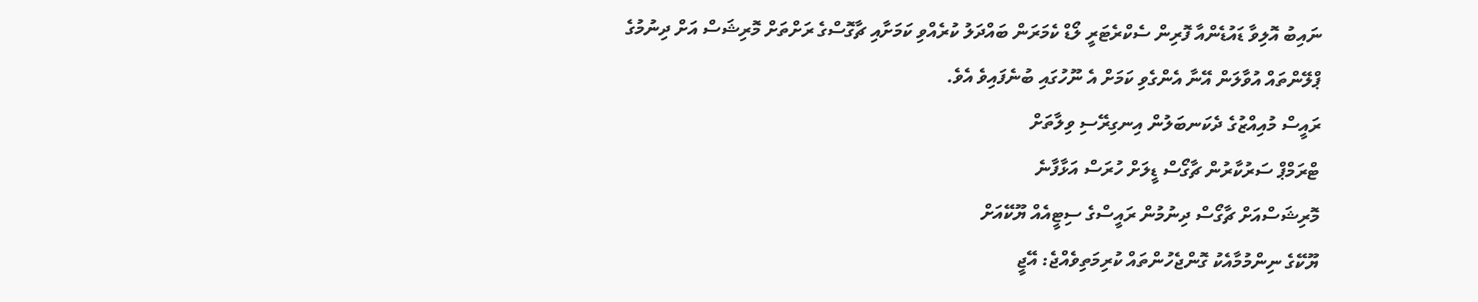ނައިބު އޮލިވާ ޑައުޑެންއާ ފޮރިން ސެކްރެޓަރީ ލޯޑް ކެމަރަން ބައްދަލު ކުރެއްވި ކަމަށާއި ޗާގޮސްގެ ރަށްތަށް މޮރިޝަސް އަށް ދިނުމުގެ ޕްލޭންތައް އުވާލަން އޭނާ އެންގެވި ކަމަށް އެ ނޫހުގައި ބުނެފައިވެ އެވެ.
ރައީސް މުއިއްޒުގެ ދެކަނބަލުން އިނގިރޭސި ވިލާތަށް
ޓްރަމްޕް ސަރުކާރުން ޗާގޯސް ޑީލަށް ހުރަސް އަޅާފާނެ
މޮރިޝަސްއަށް ޗާގޯސް ދިނުމުން ރައީސްގެ ސިޓީއެއް ޔޫކޭއަށް
ޔޫކޭގެ ނިންމުމާއެކު ގޮންޖެހުންތައް ކުރިމަތިވެއްޖެ: އޭޖީ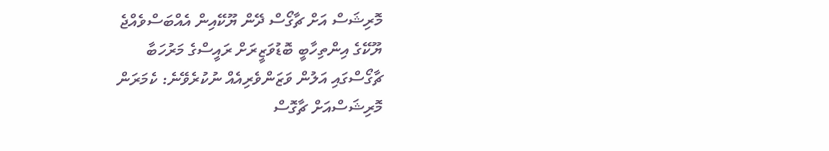މޮރިޝަސް އަށް ޗާގޯސް ދޭން ޔޫކޭއިން އެއްބަސްވެއްޖެ
ޔޫކޭގެ އިންތިހާބީ ބޮޑުވަޒީރަށް ރައީސްގެ މަރުހަބާ
ޗާގޯސްގައި އަލުން ވަޒަންވެރިއެއް ނުކުރެވޭނެ: ކެމަރަން
މޮރިޝަސްއަށް ޗާގޮސް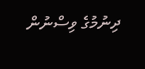ދިނުމުގެ ވިސްނުން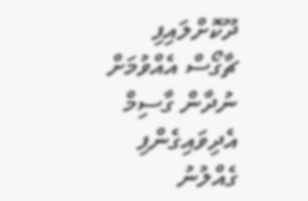ދޫކޮށްލައިފި
ޗާގޯސް އެއްވުމަށް ނުދާން ގާސިމް އެދިވައިގެންފި
ގެއްލުނު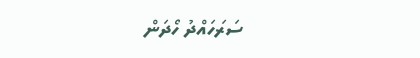ސަރަހައްދު ހޯދަން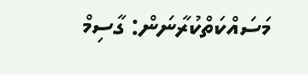މަސައްކަތްކުރާނަން: ގާސިމް